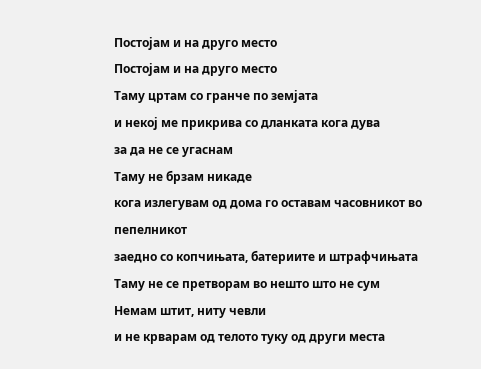Постојам и на друго место
Постојам и на друго место
Таму цртам со гранче по земјата
и некој ме прикрива со дланката кога дува
за да не се угаснам
Таму не брзам никаде
кога излегувам од дома го оставам часовникот во пепелникот
заедно со копчињата, батериите и штрафчињата
Таму не се претворам во нешто што не сум
Немам штит, ниту чевли
и не крварам од телото туку од други места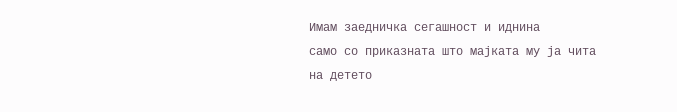Имам заедничка сегашност и иднина
само со приказната што мајката му ја чита на детето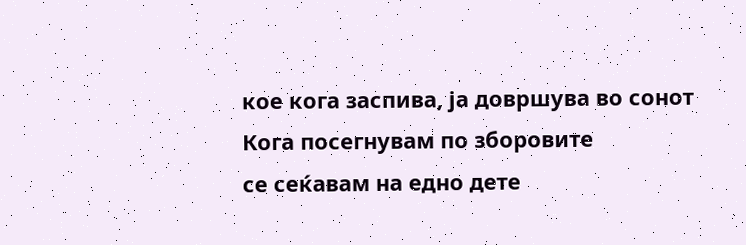кое кога заспива, ја довршува во сонот
Кога посегнувам по зборовите
се сеќавам на едно дете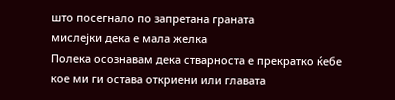што посегнало по запретана граната
мислејки дека е мала желка
Полека осознавам дека стварноста е прекратко ќебе
кое ми ги остава откриени или главата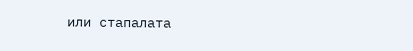или стапалата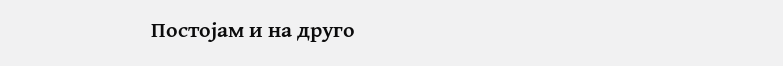Постојам и на друго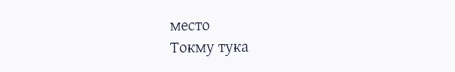место
Токму тука